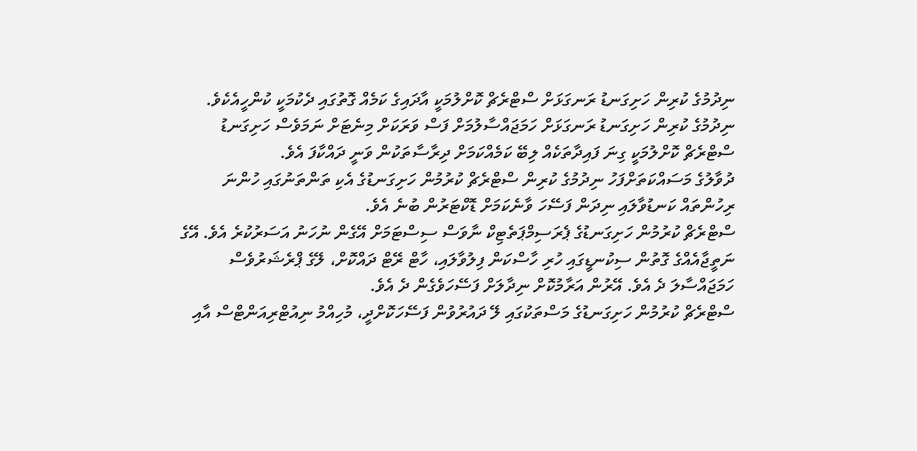ނިދުމުގެ ކުރިން ހަށިގަނޑު ރަނގަޅަށް ސްޓްރެޗް ކޮށްލުމަކީ އާދައިގެ ކަމެއް ގޮތުގައި ދެކުމަކީ ކުންހީއެކެވެ.
ނިދުމުގެ ކުރިން ހަށިގަނޑު ރަނގަޅަށް ހަމަޖައްސާލުމަށް ފަސް ވަރަކަށް މިނެޓަށް ނަމަވެސް ހަށިގަނޑު ސްޓްރެޗް ކޮށްލުމަކީ ގިނަ ފައިދާތަކެއް ލިބޭ ކަމެއްކަމަށް ދިރާސާތަކުން ވަނީ ދައްކާފަ އެވެ.
ދުވާލުގެ މަސައްކަތަށްފަހު ނިދުމުގެ ކުރިން ސްޓްރެޗް ކުރުމުން ހަށިގަނޑުގެ އެކި ތަންތަނުގައި ހުންނަ ރިހުންތައް ކަނޑުވާލައި ނިދަން ފަސޭހަ ވާނެކަމަށް ޑޮކްޓަރުން ބުނެ އެވެ.
ސްޓްރެޗް ކުރުމުން ހަށިގަނޑުގެ ޕެރަސިމްޕަތެޓިކް ނާވަސް ސިސްޓަމަށް އޭގެން ނުހަނު އަސަރުކުރެ އެވެ. އޭގެ ނަތީޖާއެއްގެ ގޮތުން ސިކުނޑީގައި ހުރި ހާސްކަން ފިލުވާލައި، ހާޓް ރޭޓް ދައްކޮށް، ލޭގެ ޕްރެޝަރުވެސް ހަމަޖައްސާލަ ދެ އެވެ. އޭރުން އަރާމުކޮށް ނިދާލަށް ފަސޭހަވެގެން ދެ އެވެ.
ސްޓްރެޗް ކުރުމުން ހަށިގަނޑުގެ މަސްތަކުގައި ލޭ ދައުރުވުން ފަސޭހަކޮށްދީ، މުހިއްމު ނިއުޓްރިއަންޓްސް އާއި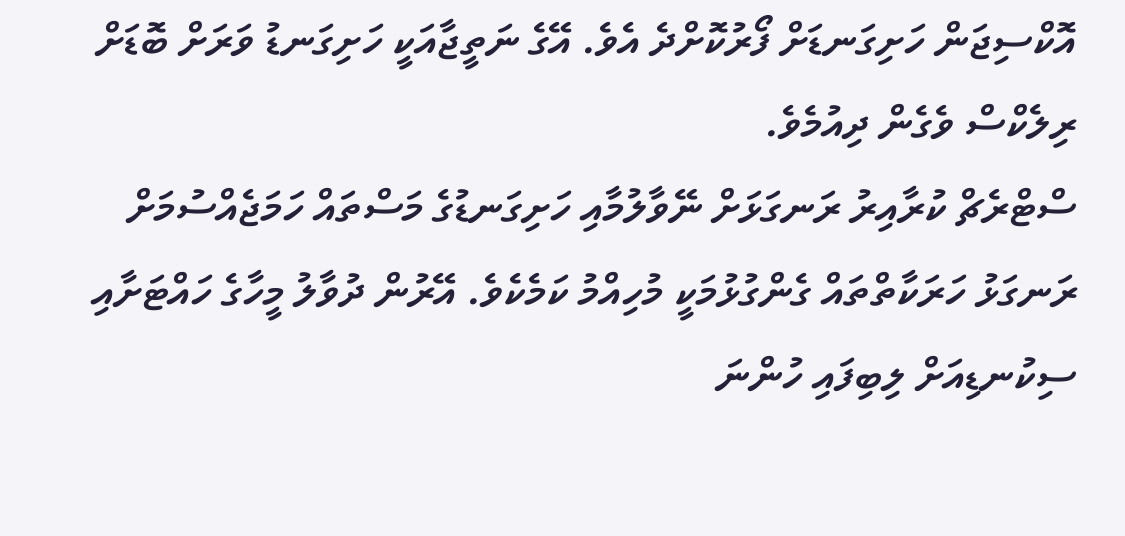އޮކްސިޖަން ހަށިގަނޑަށް ފޯރުކޮށްދެ އެވެ. އޭގެ ނަތީޖާއަކީ ހަށިގަނޑު ވަރަށް ބޮޑަށް ރިލެކްސް ވެގެން ދިއުމެވެ.
ސްޓްރެޗް ކުރާއިރު ރަނގަޅަށް ނޭވާލުމާއި ހަށިގަނޑުގެ މަސްތައް ހަމަޖެއްސުމަށް ރަނގަޅު ހަރަކާތްތައް ގެންގުޅުމަކީ މުހިއްމު ކަމެކެވެ. އޭރުން ދުވާލު މީހާގެ ހައްޓަށާއި ސިކުނޑިއަށް ލިބިފައި ހުންނަ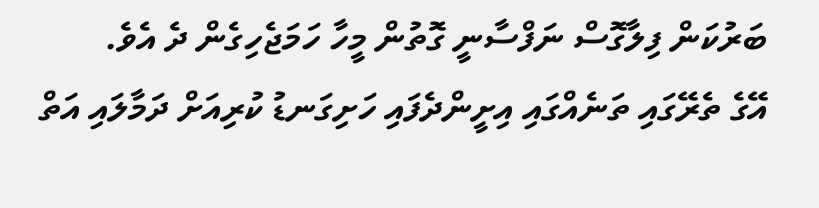ބަރުކަން ފިލާގޮސް ނަފްސާނީ ގޮތުން މީހާ ހަމަޖެހިގެން ދެ އެވެ.
އޭގެ ތެރޭގައި ތަނެއްގައި އިށީންދެފައި ހަށިގަނޑު ކުރިއަށް ދަމާލައި އަތް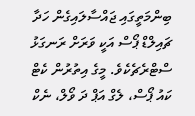ބިންމަތީގައި ޖައްސާލައިގެން ހަދާ ޗައިލްޑް ޕޯސް އަކީ ވަރަށް ރަނގަޅު ސްޓްރެޗެކެވެ. މީގެ އިތުރުން ކެޓް ކައު ޕޯސް، ލެގް އަޕް ދަ ވޯލް، ނެކް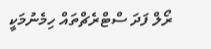ރޯލް ފަދަ ސްޓްރެޗްތައް ހިމެނުމަކީ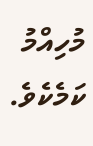މުހިއްމު ކަމެކެވެ.